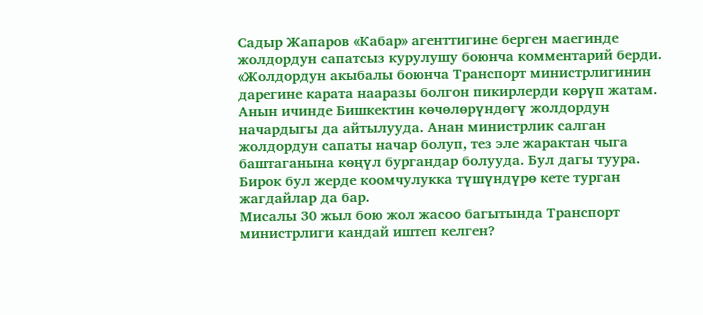Садыр Жапаров «Кабар» агенттигине берген маегинде жолдордун сапатсыз курулушу боюнча комментарий берди.
«Жолдордун акыбалы боюнча Транспорт министрлигинин дарегине карата нааразы болгон пикирлерди көрүп жатам. Анын ичинде Бишкектин көчөлөрүндөгү жолдордун начардыгы да айтылууда. Анан министрлик салган жолдордун сапаты начар болуп, тез эле жарактан чыга баштаганына көңүл бургандар болууда. Бул дагы туура. Бирок бул жерде коомчулукка түшүндүрө кете турган жагдайлар да бар.
Мисалы 30 жыл бою жол жасоо багытында Транспорт министрлиги кандай иштеп келген?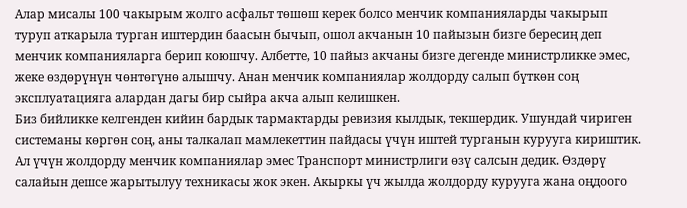Алар мисалы 100 чакырым жолго асфальт төшөш керек болсо менчик компанияларды чакырып туруп аткарыла турган иштердин баасын бычып, ошол акчанын 10 пайызын бизге бересиң деп менчик компанияларга берип коюшчу. Албетте, 10 пайыз акчаны бизге дегенде министрликке эмес, жеке өздөрүнүн чөнтөгүнө алышчу. Анан менчик компаниялар жолдорду салып бүткөн соң эксплуатацияга алардан дагы бир сыйра акча алып келишкен.
Биз бийликке келгенден кийин бардык тармактарды ревизия кылдык, текшердик. Ушундай чириген системаны көргөн соң, аны талкалап мамлекеттин пайдасы үчүн иштей турганын курууга кириштик. Ал үчүн жолдорду менчик компаниялар эмес Транспорт министрлиги өзү салсын дедик. Өздөрү салайын дешсе жарытылуу техникасы жок экен. Акыркы үч жылда жолдорду курууга жана оңдоого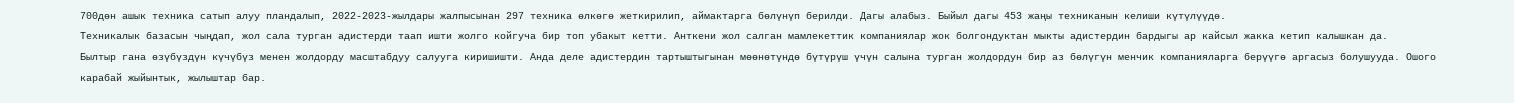700дөн ашык техника сатып алуу пландалып, 2022-2023-жылдары жалпысынан 297 техника өлкөгө жеткирилип, аймактарга бөлүнүп берилди. Дагы алабыз. Быйыл дагы 453 жаңы техниканын келиши күтүлүүдө.
Техникалык базасын чыңдап, жол сала турган адистерди таап ишти жолго койгуча бир топ убакыт кетти. Анткени жол салган мамлекеттик компаниялар жок болгондуктан мыкты адистердин бардыгы ар кайсыл жакка кетип калышкан да.
Былтыр гана өзүбүздүн күчүбүз менен жолдорду масштабдуу салууга киришишти. Анда деле адистердин тартыштыгынан мөөнөтүндө бүтүрүш үчүн салына турган жолдордун бир аз бөлүгүн менчик компанияларга берүүгө аргасыз болушууда. Ошого карабай жыйынтык, жылыштар бар.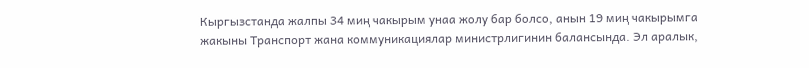Кыргызстанда жалпы 34 миң чакырым унаа жолу бар болсо, анын 19 миң чакырымга жакыны Транспорт жана коммуникациялар министрлигинин балансында. Эл аралык,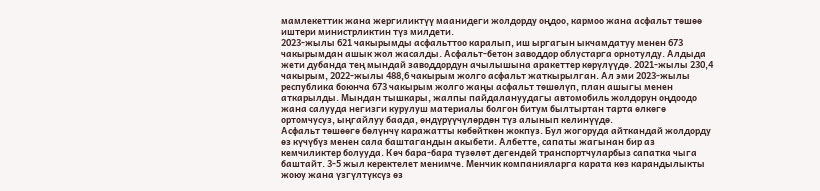мамлекеттик жана жергиликтүү маанидеги жолдорду оңдоо, кармоо жана асфальт төшөө иштери министрликтин түз милдети.
2023-жылы 621 чакырымды асфальттоо каралып, иш ыргагын ыкчамдатуу менен 673 чакырымдан ашык жол жасалды. Асфальт-бетон заводдор облустарга орнотулду. Алдыда жети дубанда тең мындай заводдордун ачылышына аракеттер көрүлүүдө. 2021-жылы 230,4 чакырым, 2022-жылы 488,6 чакырым жолго асфальт жаткырылган. Ал эми 2023-жылы республика боюнча 673 чакырым жолго жаңы асфальт төшөлүп, план ашыгы менен аткарылды. Мындан тышкары, жалпы пайдалануудагы автомобиль жолдорун оңдоодо жана салууда негизги курулуш материалы болгон битум былтыртан тарта өлкөгө ортомчусуз, ыңгайлуу баада, өндүрүүчүлөрдөн түз алынып келинүүдө.
Асфальт төшөөгө бөлүнчү каражатты көбөйткөн жокпуз. Бул жогоруда айткандай жолдорду өз күчүбүз менен сала баштагандын акыбети. Албетте, сапаты жагынан бир аз кемчиликтер болууда. Көч бара-бара түзөлөт дегендей транспортчуларбыз сапатка чыга баштайт. 3-5 жыл керектелет менимче. Менчик компанияларга карата көз карандылыкты жоюу жана үзгүлтүксүз өз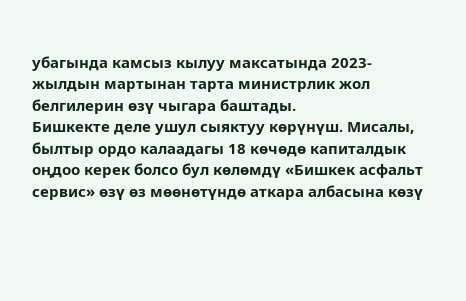убагында камсыз кылуу максатында 2023-жылдын мартынан тарта министрлик жол белгилерин өзү чыгара баштады.
Бишкекте деле ушул сыяктуу көрүнүш. Мисалы, былтыр ордо калаадагы 18 көчөдө капиталдык оңдоо керек болсо бул көлөмдү «Бишкек асфальт сервис» өзү өз мөөнөтүндө аткара албасына көзү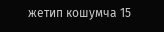жетип кошумча 15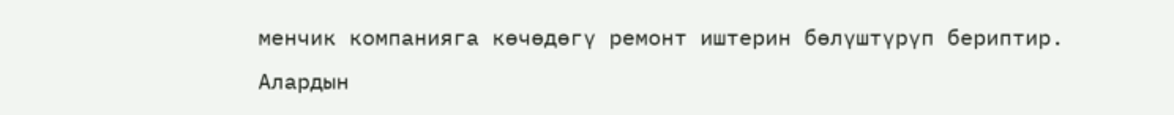менчик компанияга көчөдөгү ремонт иштерин бөлүштүрүп бериптир. Алардын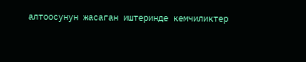алтоосунун жасаган иштеринде кемчиликтер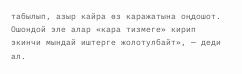табылып, азыр кайра өз каражатына оңдошот. Ошондой эле алар «кара тизмеге» кирип экинчи мындай иштерге жолотулбайт», — деди ал.